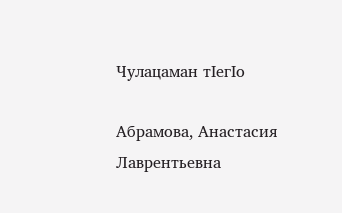Чулацаман тӀегӀо

Абрамова, Анастасия Лаврентьевна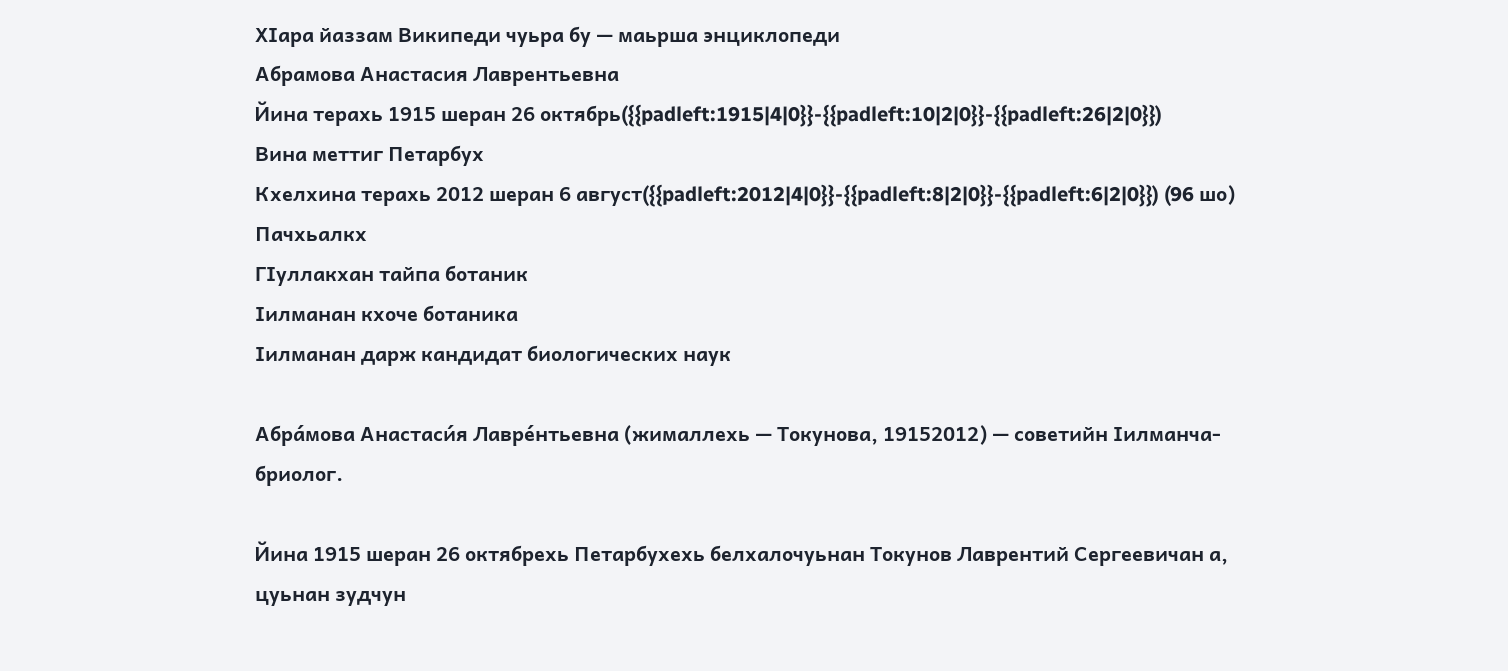ХӀара йаззам Википеди чуьра бу — маьрша энциклопеди
Абрамова Анастасия Лаврентьевна
Йина терахь 1915 шеран 26 октябрь({{padleft:1915|4|0}}-{{padleft:10|2|0}}-{{padleft:26|2|0}})
Вина меттиг Петарбух
Кхелхина терахь 2012 шеран 6 август({{padleft:2012|4|0}}-{{padleft:8|2|0}}-{{padleft:6|2|0}}) (96 шо)
Пачхьалкх
ГӀуллакхан тайпа ботаник
Ӏилманан кхоче ботаника
Ӏилманан дарж кандидат биологических наук

Абра́мова Анастаси́я Лавре́нтьевна (жималлехь — Токунова, 19152012) — советийн Ӏилманча-бриолог.

Йина 1915 шеран 26 октябрехь Петарбухехь белхалочуьнан Токунов Лаврентий Сергеевичан а, цуьнан зудчун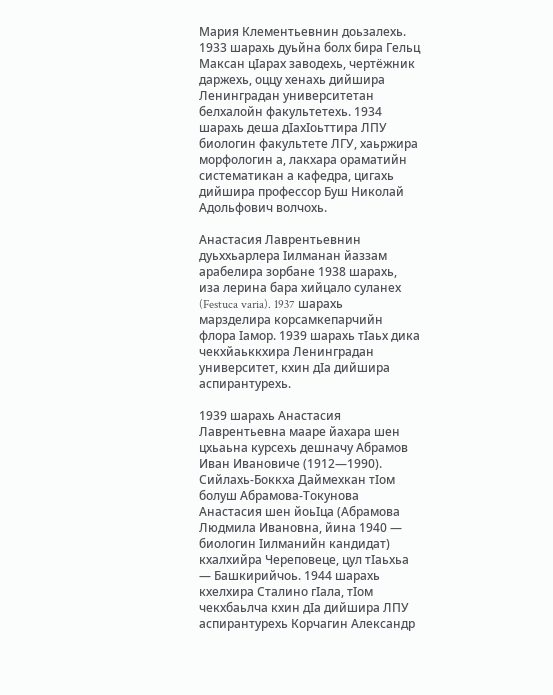Мария Клементьевнин доьзалехь. 1933 шарахь дуьйна болх бира Гельц Максан цӀарах заводехь, чертёжник даржехь, оццу хенахь дийшира Ленинградан университетан белхалойн факультетехь. 1934 шарахь деша дӀахӀоьттира ЛПУ биологин факультете ЛГУ, хаьржира морфологин а, лакхара ораматийн систематикан а кафедра, цигахь дийшира профессор Буш Николай Адольфович волчохь.

Анастасия Лаврентьевнин дуьххьарлера Ӏилманан йаззам арабелира зорбане 1938 шарахь, иза лерина бара хийцало суланех (Festuca varia). 1937 шарахь марзделира корсамкепарчийн флора Ӏамор. 1939 шарахь тӀаьх дика чекхйаьккхира Ленинградан университет, кхин дӀа дийшира аспирантурехь.

1939 шарахь Анастасия Лаврентьевна мааре йахара шен цхьаьна курсехь дешначу Абрамов Иван Ивановиче (1912—1990). Сийлахь-Боккха Даймехкан тӀом болуш Абрамова-Токунова Анастасия шен йоьӀца (Абрамова Людмила Ивановна, йина 1940 — биологин Ӏилманийн кандидат) кхалхийра Череповеце, цул тӀаьхьа — Башкирийчоь. 1944 шарахь кхелхира Сталино гӀала, тӀом чекхбаьлча кхин дӀа дийшира ЛПУ аспирантурехь Корчагин Александр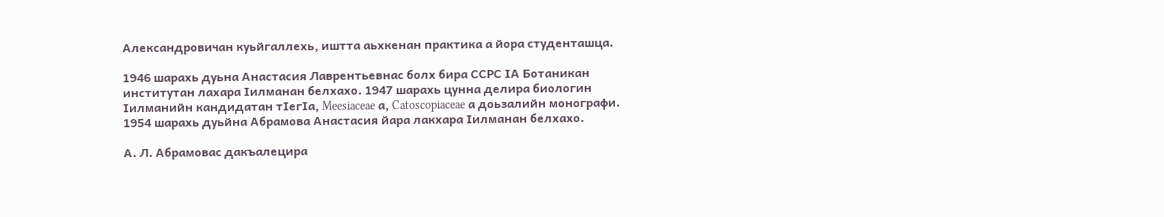Александровичан куьйгаллехь, иштта аьхкенан практика а йора студенташца.

1946 шарахь дуьна Анастасия Лаврентьевнас болх бира ССРС ӀА Ботаникан институтан лахара Ӏилманан белхахо. 1947 шарахь цунна делира биологин Ӏилманийн кандидатан тӀегӀа, Meesiaceae а, Catoscopiaceae а доьзалийн монографи. 1954 шарахь дуьйна Абрамова Анастасия йара лакхара Ӏилманан белхахо.

А. Л. Абрамовас дакъалецира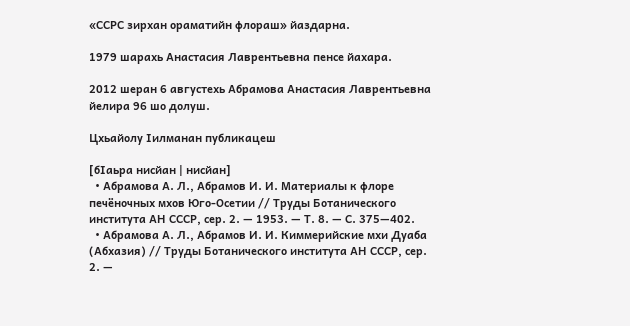«ССРС зирхан ораматийн флораш» йаздарна.

1979 шарахь Анастасия Лаврентьевна пенсе йахара.

2012 шеран 6 августехь Абрамова Анастасия Лаврентьевна йелира 96 шо долуш.

Цхьайолу Ӏилманан публикацеш

[бӀаьра нисйан | нисйан]
  • Абрамова А. Л., Абрамов И. И. Материалы к флоре печёночных мхов Юго-Осетии // Труды Ботанического института АН СССР, сер. 2. — 1953. — Т. 8. — С. 375—402.
  • Абрамова А. Л., Абрамов И. И. Киммерийские мхи Дуаба (Абхазия) // Труды Ботанического института АН СССР, сер. 2. —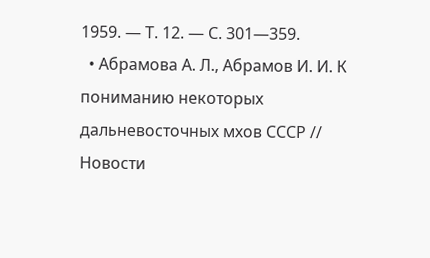1959. — Т. 12. — С. 301—359.
  • Абрамова А. Л., Абрамов И. И. К пониманию некоторых дальневосточных мхов СССР // Новости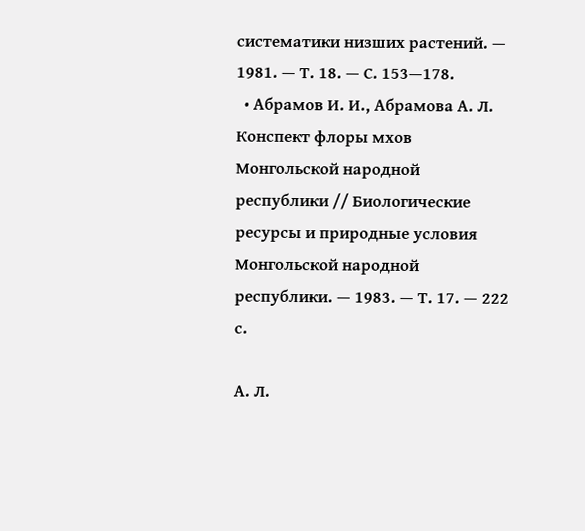систематики низших растений. — 1981. — Т. 18. — С. 153—178.
  • Абрамов И. И., Абрамова А. Л. Конспект флоры мхов Монгольской народной республики // Биологические ресурсы и природные условия Монгольской народной республики. — 1983. — Т. 17. — 222 с.

А. Л.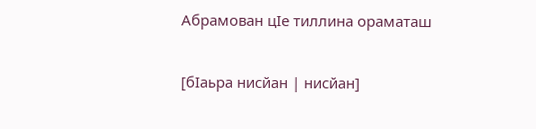Абрамован цӀе тиллина ораматаш

[бӀаьра нисйан | нисйан]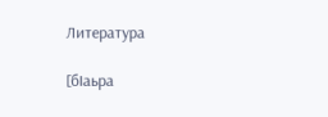Литература

[бӀаьра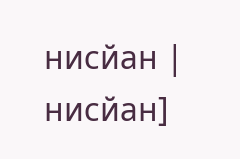нисйан | нисйан]